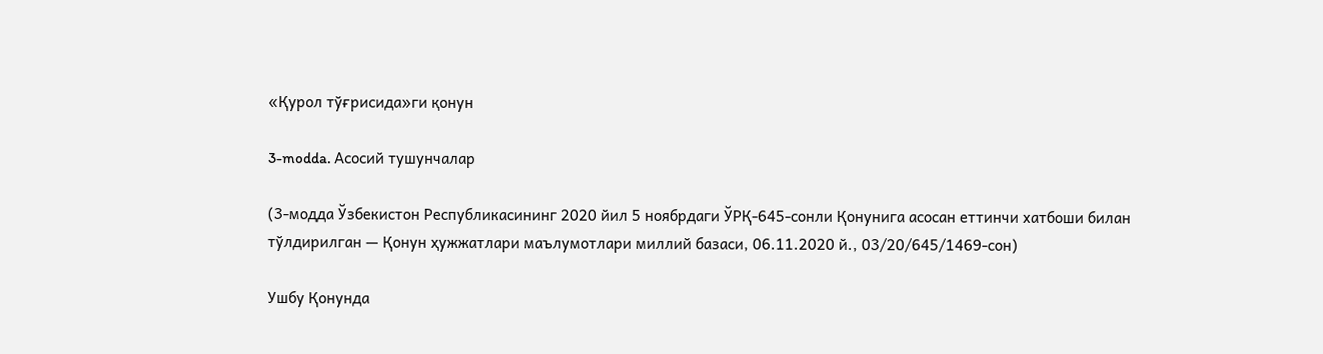«Қурол тўғрисида»ги қонун

3-modda. Асосий тушунчалар

(3-модда Ўзбекистон Республикасининг 2020 йил 5 ноябрдаги ЎРҚ-645-сонли Қонунига асосан еттинчи хатбоши билан тўлдирилган — Қонун ҳужжатлари маълумотлари миллий базаси, 06.11.2020 й., 03/20/645/1469-сон)

Ушбу Қонунда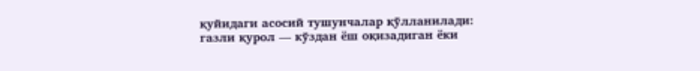қуйидаги асосий тушунчалар қўлланилади: газли қурол — кўздан ёш оқизадиган ёки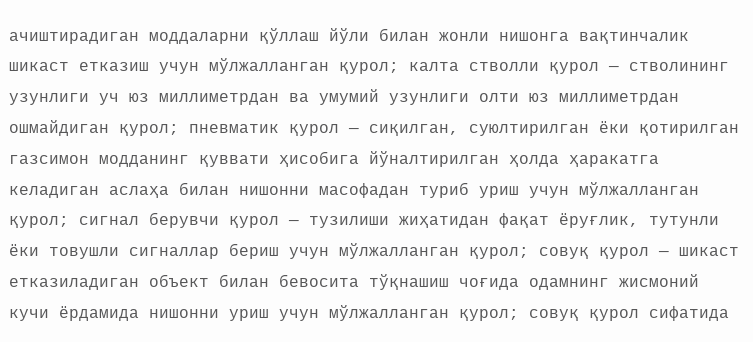ачиштирадиган моддаларни қўллаш йўли билан жонли нишонга вақтинчалик шикаст етказиш учун мўлжалланган қурол; калта стволли қурол — стволининг узунлиги уч юз миллиметрдан ва умумий узунлиги олти юз миллиметрдан ошмайдиган қурол; пневматик қурол — сиқилган, суюлтирилган ёки қотирилган газсимон модданинг қуввати ҳисобига йўналтирилган ҳолда ҳаракатга келадиган аслаҳа билан нишонни масофадан туриб уриш учун мўлжалланган қурол; сигнал берувчи қурол — тузилиши жиҳатидан фақат ёруғлик, тутунли ёки товушли сигналлар бериш учун мўлжалланган қурол; совуқ қурол — шикаст етказиладиган объект билан бевосита тўқнашиш чоғида одамнинг жисмоний кучи ёрдамида нишонни уриш учун мўлжалланган қурол; совуқ қурол сифатида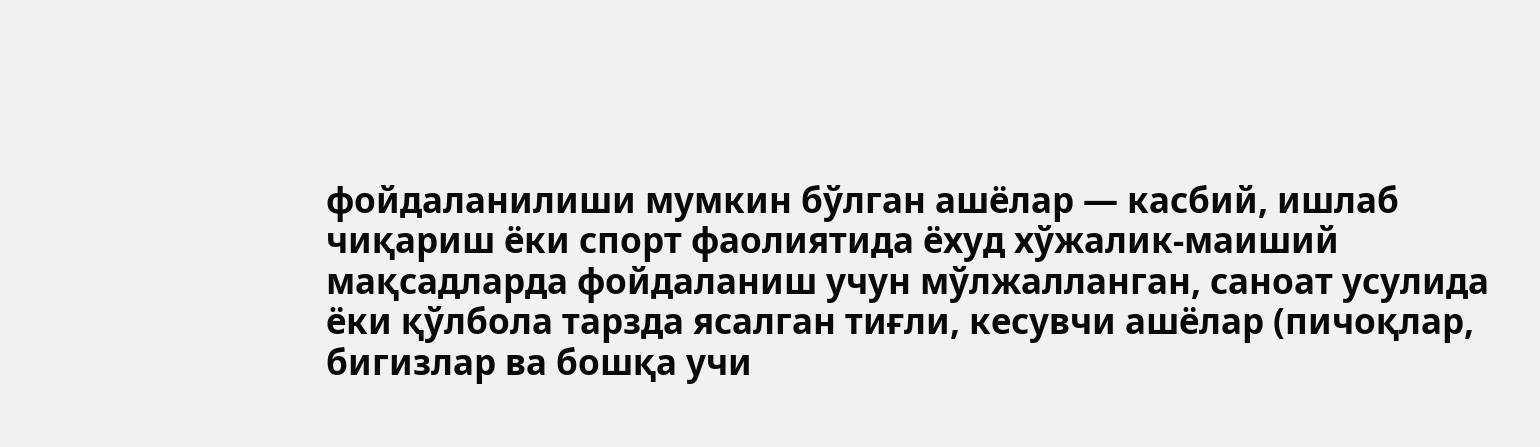фойдаланилиши мумкин бўлган ашёлар — касбий, ишлаб чиқариш ёки спорт фаолиятида ёхуд хўжалик-маиший мақсадларда фойдаланиш учун мўлжалланган, саноат усулида ёки қўлбола тарзда ясалган тиғли, кесувчи ашёлар (пичоқлар, бигизлар ва бошқа учи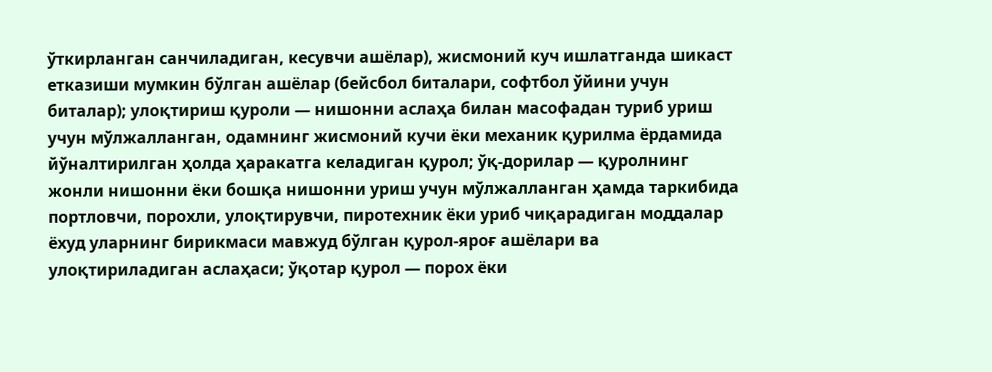ўткирланган санчиладиган, кесувчи ашёлар), жисмоний куч ишлатганда шикаст етказиши мумкин бўлган ашёлар (бейсбол биталари, софтбол ўйини учун биталар); улоқтириш қуроли — нишонни аслаҳа билан масофадан туриб уриш учун мўлжалланган, одамнинг жисмоний кучи ёки механик қурилма ёрдамида йўналтирилган ҳолда ҳаракатга келадиган қурол; ўқ-дорилар — қуролнинг жонли нишонни ёки бошқа нишонни уриш учун мўлжалланган ҳамда таркибида портловчи, порохли, улоқтирувчи, пиротехник ёки уриб чиқарадиган моддалар ёхуд уларнинг бирикмаси мавжуд бўлган қурол-яроғ ашёлари ва улоқтириладиган аслаҳаси; ўқотар қурол — порох ёки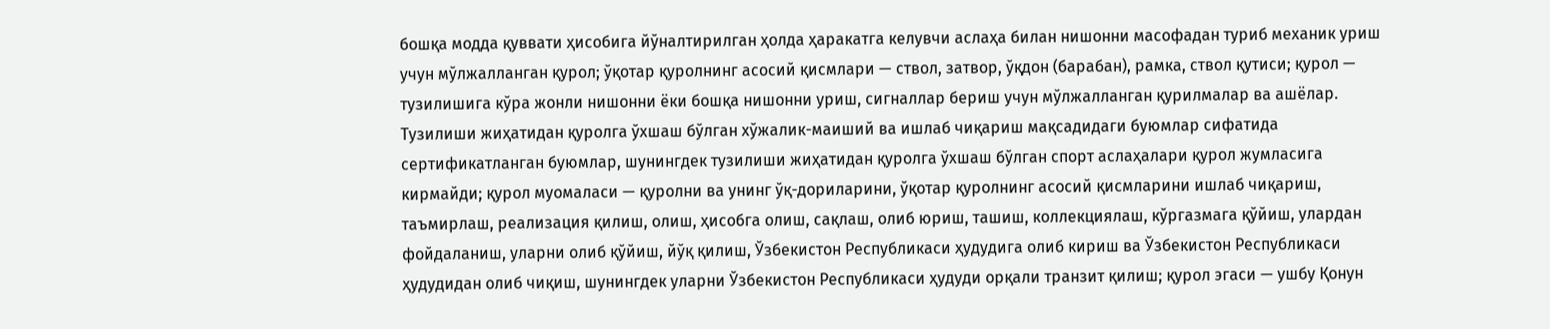бошқа модда қуввати ҳисобига йўналтирилган ҳолда ҳаракатга келувчи аслаҳа билан нишонни масофадан туриб механик уриш учун мўлжалланган қурол; ўқотар қуролнинг асосий қисмлари — ствол, затвор, ўқдон (барабан), рамка, ствол қутиси; қурол — тузилишига кўра жонли нишонни ёки бошқа нишонни уриш, сигналлар бериш учун мўлжалланган қурилмалар ва ашёлар. Тузилиши жиҳатидан қуролга ўхшаш бўлган хўжалик-маиший ва ишлаб чиқариш мақсадидаги буюмлар сифатида сертификатланган буюмлар, шунингдек тузилиши жиҳатидан қуролга ўхшаш бўлган спорт аслаҳалари қурол жумласига кирмайди; қурол муомаласи — қуролни ва унинг ўқ-дориларини, ўқотар қуролнинг асосий қисмларини ишлаб чиқариш, таъмирлаш, реализация қилиш, олиш, ҳисобга олиш, сақлаш, олиб юриш, ташиш, коллекциялаш, кўргазмага қўйиш, улардан фойдаланиш, уларни олиб қўйиш, йўқ қилиш, Ўзбекистон Республикаси ҳудудига олиб кириш ва Ўзбекистон Республикаси ҳудудидан олиб чиқиш, шунингдек уларни Ўзбекистон Республикаси ҳудуди орқали транзит қилиш; қурол эгаси — ушбу Қонун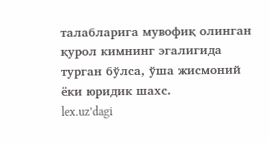талабларига мувофиқ олинган қурол кимнинг эгалигида турган бўлса, ўша жисмоний ёки юридик шахс.
lex.uz’dagi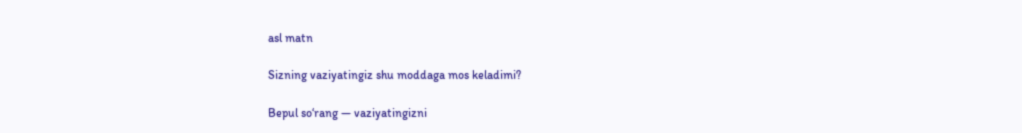asl matn

Sizning vaziyatingiz shu moddaga mos keladimi?

Bepul so‘rang — vaziyatingizni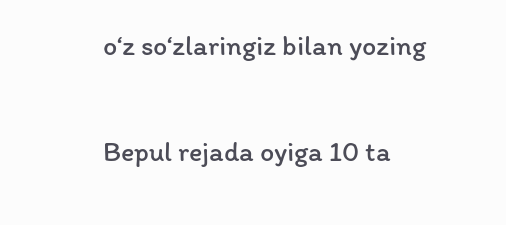o‘z so‘zlaringiz bilan yozing

Bepul rejada oyiga 10 ta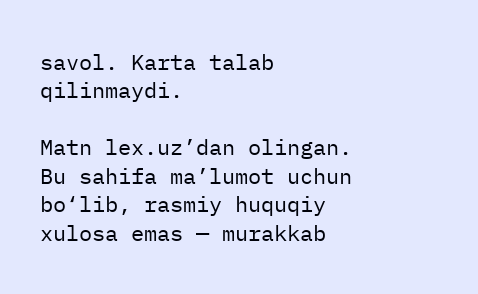savol. Karta talab qilinmaydi.

Matn lex.uz’dan olingan. Bu sahifa ma’lumot uchun bo‘lib, rasmiy huquqiy xulosa emas — murakkab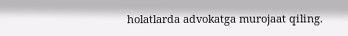holatlarda advokatga murojaat qiling.